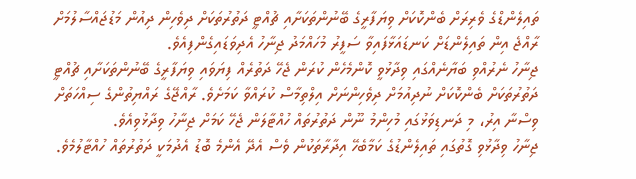ތައިލެންޑްގެ ވެރިރަށް ބެންކޮކަށް ވިޔަފާރީގެ ބޭނުންތަކަށާއި ޗުއްޓީ ދަތުރުތަކަށް ދިވެހިން ދިއުން މަޑުޖައްސާލުމަށް ރާއްޖެ އިން ތައިލެންޑަށް ކަނޑައަޅާފައިވާ ސަފީރު މުހައްމަދު ޖިނާހު އެދިވަޑައިގެންފިއެވެ.
ޖިނާހު ނެރުއްވި ބަޔާނެއްގައި ވިދާޅުވީ ކޮންމެހެން ކުރަން ޖެހޭ ދަތުރެއް ފިޔަވައި ވިޔަފާރީގެ ބޭނުންތަކަށާއި ޗުއްޓީ ދަތުރުތަކަށް ބެންކޮކަށް ނުދިއުމަށް ދިވެހިންނަށް އިލްތިމާސް ކުރައްވާ ކަމަށެވެ. ރާއްޖޭގެ ރައްޔިތުންގެ ސިއްހަތަށް ވިސްނާ އިރު، މި ދަނޑިވަޅުގައި މުހިންމު ނޫން ދަތުރުތައް ހުއްޓާލަން ޖެހޭ ކަމަށް ޖިނާހު ވިދާޅުވިއެވެ.
ޖިނާހު ވިދާޅުވި ގޮތުގައި ތައިލެންޑުގެ ކަމާބެހޭ އިދާރާތަކުން ވެސް އެދޭ އެންމެ ބޮޑު އެދުމަކީ ދަތުރުތައް ހުއްޓާލުމެވެ.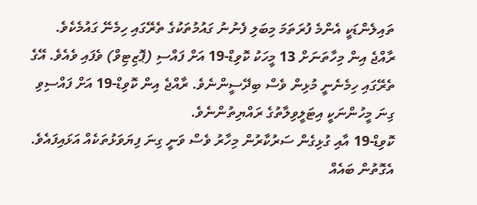ތައިލެންޑަކީ އެންމެ ފުރަތަމަ މިބަލި ފެނުނު ގައުމުތަކުގެ ތެރޭގައި ހިމެނޭ ގައުމެކެވެ.
ރާއްޖެ އިން މިހާތަނަށް 13 މީހަކު ކޮވިޑް-19 އަށް ފައްސި (ޕޮޒިޓިވް) ވެފައި ވެއެވެ. އޭގެ ތެރޭގައި ހިމެނެނީ މުޅިން ވެސް ބިދޭސީންނެވެ. ރާއްޖެ އިން ކޮވިޑް-19 އަށް ފައްސިވި ގިނަ މީހުންނަކީ އިޓަލީވިލާތުގެ ރައްޔިތުންނެވެ.
ކޮވިޑް-19 އާއި ގުޅިގެން ސަރުކާރުން މިހާރު ވެސް ވަނީ ގިނަ ފިޔަވަޅުތަކެއް އަޅައިފައެވެ. އެގޮތުން ބައެއް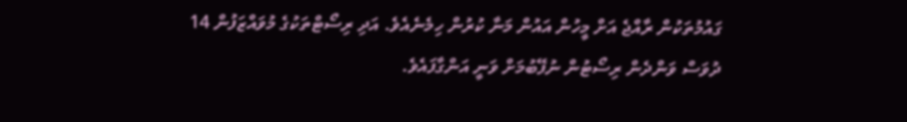ގައުމުތަކުން ރާއްޖެ އަށް މީހުން އައުން މަނާ ކުރުން ހިމެނެއެވެ. އަދި ރިސޯޓްތަކުގެ މުވައްޒަފުން 14 ދުވަސް ވަންދެން ރިސޯޓުން ނުފޭބުމަށް ވަނީ އަންގާފައެވެ.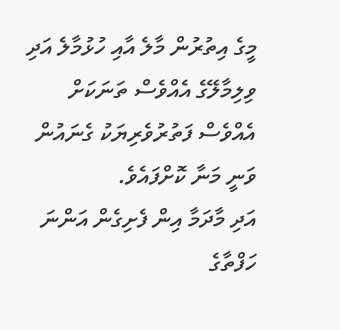މީގެ އިތުރުން މާލެ އާއި ހުޅުމާލެ އަދި ވިލިމާލޭގެ އެއްވެސް ތަނަކަށް އެއްވެސް ފަތުރުވެރިޔަކު ގެނައުން ވަނީ މަނާ ކޮށްފައެވެ.
އަދި މާދަމާ އިން ފެށިގެން އަންނަ ހަފްތާގެ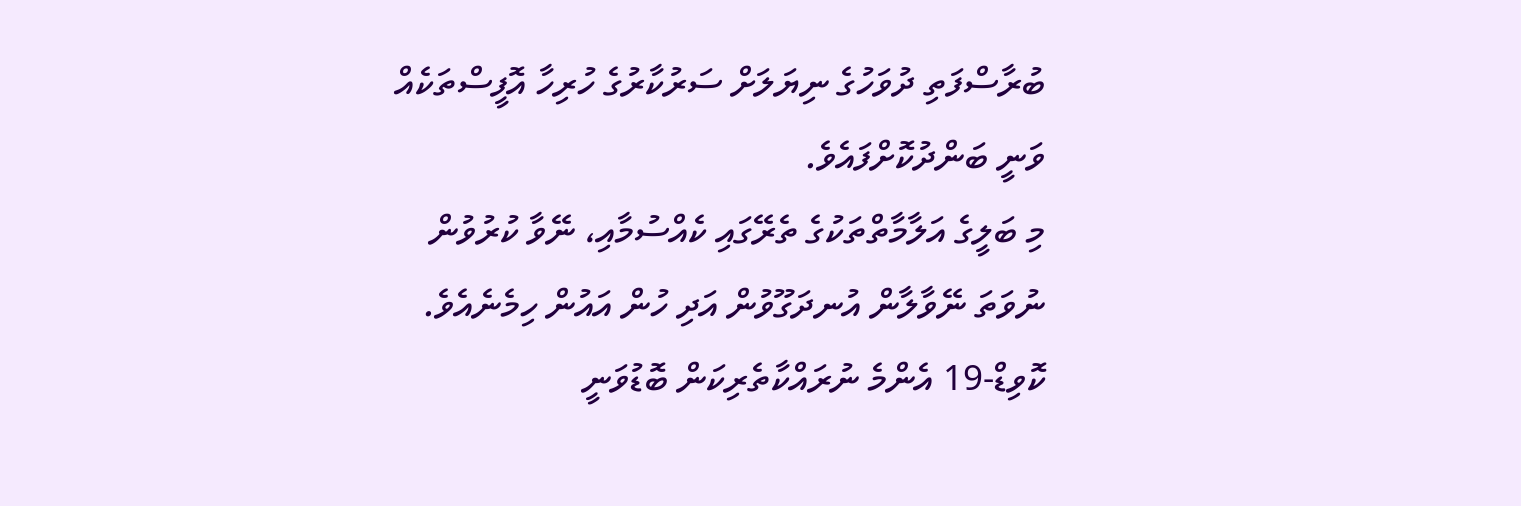ބުރާސްފަތި ދުވަހުގެ ނިޔަލަށް ސަރުކާރުގެ ހުރިހާ އޮފީސްތަކެއް ވަނީ ބަންދުކޮށްފައެވެ.
މި ބަލީގެ އަލާމާތްތަކުގެ ތެރޭގައި ކެއްސުމާއި، ނޭވާ ކުރުވުން ނުވަތަ ނޭވާލާން އުނދަގޫވުން އަދި ހުން އައުން ހިމެނެއެވެ. ކޮވިޑް-19 އެންމެ ނުރައްކާތެރިކަން ބޮޑުވަނީ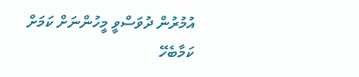އުމުރުން ދުވަސްވީ މީހުންނަށް ކަމަށް ކަމާބެހޭ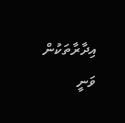އިދާރާތަކުން ވަނީ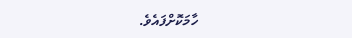ހާމަކޮށްފައެވެ.